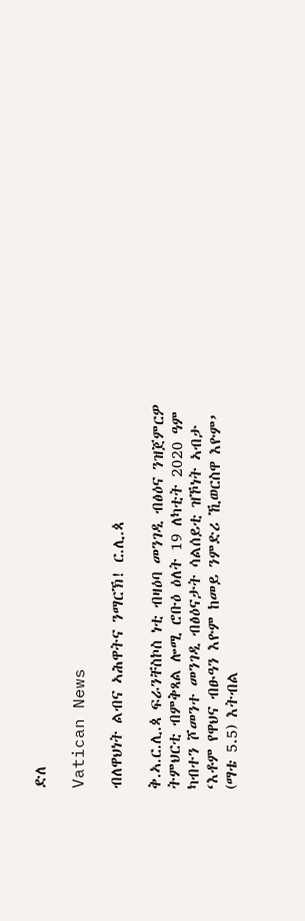ድለ

Vatican News

ብለዋህነት ልብና ኣሕዋትና ንማርኽ! ር.ሊ.ጳ

ቅ.ኣ.ር.ሊ.ጳ ፍራንቸስኮስ ነቲ ብዛዕባ መንገዲ ብፅዕና ንዝጀምርዎ ትምህርቲ ብምቅጻል ሎሚ ሮቡዕ ዕለት 19 ለካቲት 2020 ዓም ካብተን ሾመንተ መንገዲ ብፅዕናታት ሳልሰይቲ ዝኾነት ኣብታ ‘እቶም የዋህና ብፁዓን እዮም ከመይ ንምድሪ ኺወርስዋ እዮም’ (ማቴ 5.5) እትብል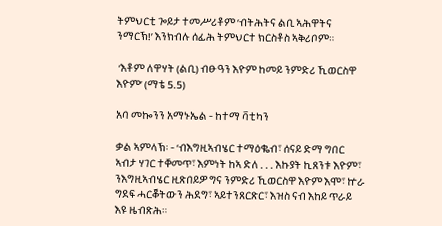ትምህርቲ ጐይታ ተመሥሪቶም ‘ብትሕትና ልቢ ኣሕዋትና ንማርኽ!’ እንክብሉ ሰፊሕ ትምህርተ ክርስቶስ ኣቅሪቦም።

 ‘እቶም ለዋሃት (ልቢ) ብፁዓን እዮም ከመይ ንምድሪ ኺወርስዋ እዮም’ (ማቴ 5.5)

አባ መኰንን አማኑኤል - ከተማ ቫቲካን

ቃል ኣምላኽ፡ - ‘ብእግዚኣብሄር ተማዕቈብ፣ ሰናይ ድማ ግበር ኣብታ ሃገር ተቐመጥ፣ እምነት ከኣ ድለ . . . እኩያት ኪጸንቱ እዮም፣ ንእግዚኣብሄር ዚጽበይዎ ግና ንምድሪ ኺወርስዋ እዮም እሞ፣ ኵራ ግደፍ ሓርቖትውን ሕደግ፣ ኣይተንጸርጽር፣ እዝስ ናብ እከይ ጥራይ እዩ ዜብጽሕ።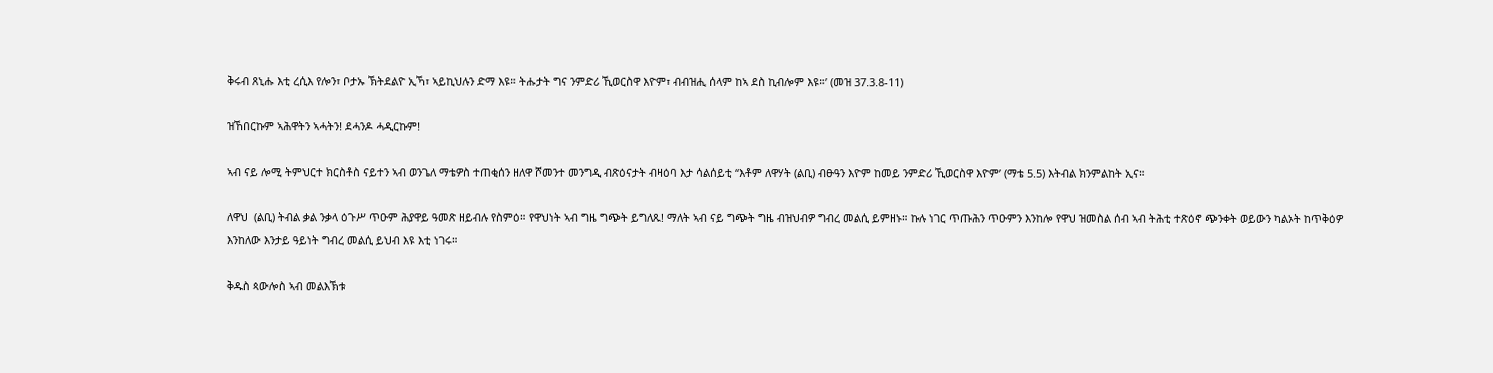ቅሩብ ጸኒሑ እቲ ረሲእ የሎን፣ ቦታኡ ኽትደልዮ ኢኻ፣ ኣይኪህሉን ድማ እዩ። ትሑታት ግና ንምድሪ ኺወርስዋ እዮም፣ ብብዝሒ ሰላም ከኣ ደስ ኪብሎም እዩ።’ (መዝ 37.3.8-11)

ዝኸበርኩም ኣሕዋትን ኣሓትን! ደሓንዶ ሓዲርኩም!

ኣብ ናይ ሎሚ ትምህርተ ክርስቶስ ናይተን ኣብ ወንጌለ ማቴዎስ ተጠቂሰን ዘለዋ ሾመንተ መንግዲ ብጽዕናታት ብዛዕባ እታ ሳልሰይቲ ‘‘እቶም ለዋሃት (ልቢ) ብፁዓን እዮም ከመይ ንምድሪ ኺወርስዋ እዮም’ (ማቴ 5.5) እትብል ክንምልከት ኢና።

ለዋህ  (ልቢ) ትብል ቃል ንቃላ ዕጉሥ ጥዑም ሕያዋይ ዓመጽ ዘይብሉ የስምዕ። የዋህነት ኣብ ግዜ ግጭት ይግለጹ! ማለት ኣብ ናይ ግጭት ግዜ ብዝህብዎ ግብረ መልሲ ይምዘኑ። ኩሉ ነገር ጥጡሕን ጥዑምን እንከሎ የዋህ ዝመስል ሰብ ኣብ ትሕቲ ተጽዕኖ ጭንቀት ወይውን ካልኦት ከጥቅዕዎ እንከለው እንታይ ዓይነት ግብረ መልሲ ይህብ እዩ እቲ ነገሩ።

ቅዱስ ጳውሎስ ኣብ መልእኽቱ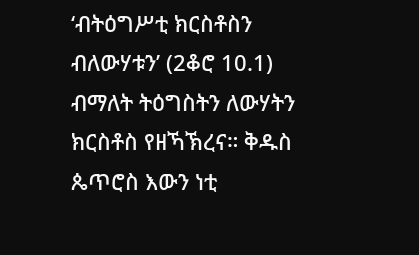‘ብትዕግሥቲ ክርስቶስን ብለውሃቱን’ (2ቆሮ 10.1) ብማለት ትዕግስትን ለውሃትን ክርስቶስ የዘኻኽረና። ቅዱስ ጴጥሮስ እውን ነቲ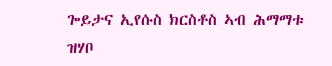ጐይታና ኢየሱስ ክርስቶስ ኣብ ሕማማቱ ዝሃቦ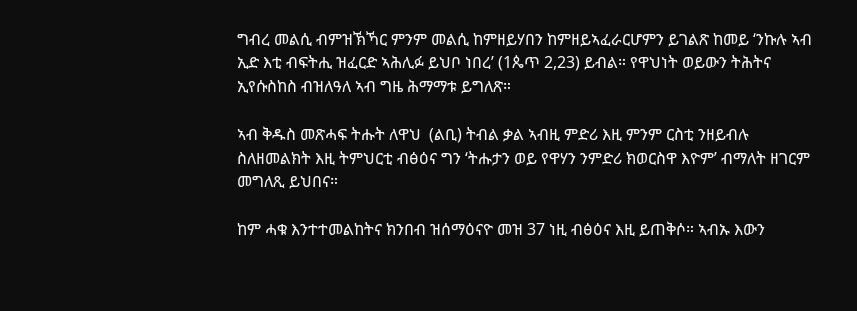ግብረ መልሲ ብምዝኽኻር ምንም መልሲ ከምዘይሃበን ከምዘይኣፈራርሆምን ይገልጽ ከመይ ‘ንኩሉ ኣብ ኢድ እቲ ብፍትሒ ዝፈርድ ኣሕሊፉ ይህቦ ነበረ’ (1ጴጥ 2,23) ይብል። የዋህነት ወይውን ትሕትና ኢየሱስከስ ብዝለዓለ ኣብ ግዜ ሕማማቱ ይግለጽ።

ኣብ ቅዱስ መጽሓፍ ትሑት ለዋህ  (ልቢ) ትብል ቃል ኣብዚ ምድሪ እዚ ምንም ርስቲ ንዘይብሉ ስለዘመልክት እዚ ትምህርቲ ብፅዕና ግን ‘ትሑታን ወይ የዋሃን ንምድሪ ክወርስዋ እዮም’ ብማለት ዘገርም መግለጺ ይህበና።

ከም ሓቁ እንተተመልከትና ክንበብ ዝሰማዕናዮ መዝ 37 ነዚ ብፅዕና እዚ ይጠቅሶ። ኣብኡ እውን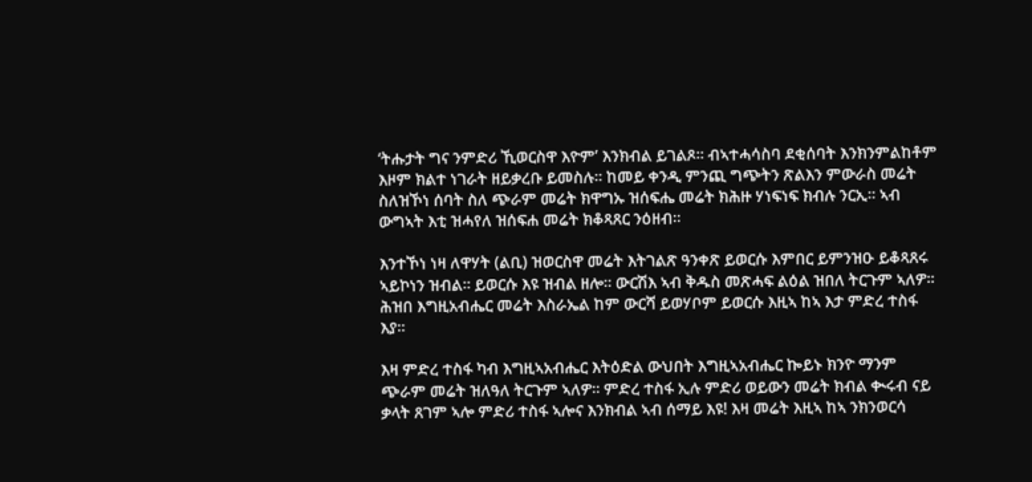‘ትሑታት ግና ንምድሪ ኺወርስዋ እዮም’ እንክብል ይገልጾ። ብኣተሓሳስባ ደቂሰባት እንክንምልከቶም እዞም ክልተ ነገራት ዘይቃረቡ ይመስሉ። ከመይ ቀንዲ ምንጪ ግጭትን ጽልእን ምውራስ መሬት ስለዝኾነ ሰባት ስለ ጭራም መሬት ክዋግኡ ዝሰፍሔ መሬት ክሕዙ ሃነፍነፍ ክብሉ ንርኢ። ኣብ ውግኣት እቲ ዝሓየለ ዝሰፍሐ መሬት ክቆጻጸር ንዕዘብ።

እንተኾነ ነዛ ለዋሃት (ልቢ) ዝወርስዋ መሬት እትገልጽ ዓንቀጽ ይወርሱ እምበር ይምንዝዑ ይቆጻጸሩ ኣይኮነን ዝብል። ይወርሱ እዩ ዝብል ዘሎ። ውርሽእ ኣብ ቅዱስ መጽሓፍ ልዕል ዝበለ ትርጉም ኣለዎ። ሕዝበ እግዚአብሔር መሬት እስራኤል ከም ውርሻ ይወሃቦም ይወርሱ እዚኣ ከኣ እታ ምድረ ተስፋ እያ።

እዛ ምድረ ተስፋ ካብ እግዚኣአብሔር እትዕድል ውህበት እግዚኣአብሔር ኰይኑ ክንዮ ማንም ጭራም መሬት ዝለዓለ ትርጉም ኣለዎ። ምድረ ተስፋ ኢሉ ምድሪ ወይውን መሬት ክብል ቊሩብ ናይ ቃላት ጸገም ኣሎ ምድሪ ተስፋ ኣሎና እንክብል ኣብ ሰማይ እዩ! እዛ መሬት እዚኣ ከኣ ንክንወርሳ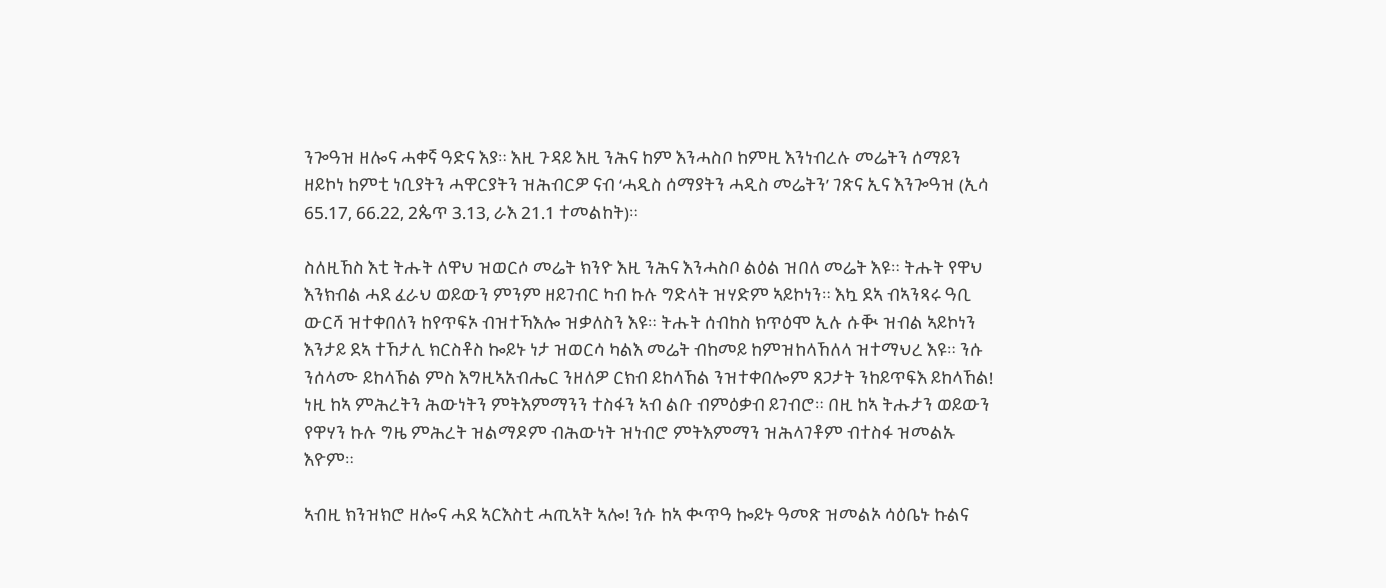ንጐዓዝ ዘሎና ሓቀኛ ዓድና እያ። እዚ ጉዳይ እዚ ንሕና ከም እንሓስቦ ከምዚ እንነብረሉ መሬትን ሰማይን ዘይኮነ ከምቲ ነቢያትን ሓዋርያትን ዝሕብርዎ ናብ ‘ሓዲስ ሰማያትን ሓዲስ መሬትን’ ገጽና ኢና እንጐዓዝ (ኢሳ 65.17, 66.22, 2ጴጥ 3.13, ራእ 21.1 ተመልከት)።

ስለዚኸስ እቲ ትሑት ለዋህ ዝወርሶ መሬት ክንዮ እዚ ንሕና እንሓስቦ ልዕል ዝበለ መሬት እዩ። ትሑት የዋህ እንክብል ሓደ ፈራህ ወይውን ምንም ዘይገብር ካብ ኩሉ ግድላት ዝሃድም ኣይኮነን። እኳ ደኣ ብኣንጻሩ ዓቢ ውርሻ ዝተቀበለን ከየጥፍኦ ብዝተኻእሎ ዝቃለስን እዩ። ትሑት ሰብከስ ክጥዕሞ ኢሉ ሱቚ ዝብል ኣይኮነን እንታይ ደኣ ተኸታሊ ክርስቶስ ኰይኑ ነታ ዝወርሳ ካልእ መሬት ብከመይ ከምዝከላኸለላ ዝተማህረ እዩ። ንሱ ንሰላሙ ይከላኸል ምስ እግዚኣአብሔር ንዘለዎ ርክብ ይከላኸል ንዝተቀበሎም ጸጋታት ንከይጥፍእ ይከላኸል! ነዚ ከኣ ምሕረትን ሕውነትን ምትእምማንን ተስፋን ኣብ ልቡ ብምዕቃብ ይገብሮ። በዚ ከኣ ትሑታን ወይውን የዋሃን ኩሉ ግዜ ምሕረት ዝልማዶም ብሕውነት ዝነብሮ ምትእምማን ዝሕላገቶም ብተስፋ ዝመልኡ እዮም።

ኣብዚ ክንዝክሮ ዘሎና ሓደ ኣርእስቲ ሓጢኣት ኣሎ! ንሱ ከኣ ቊጥዓ ኰይኑ ዓመጽ ዝመልኦ ሳዕቤኑ ኩልና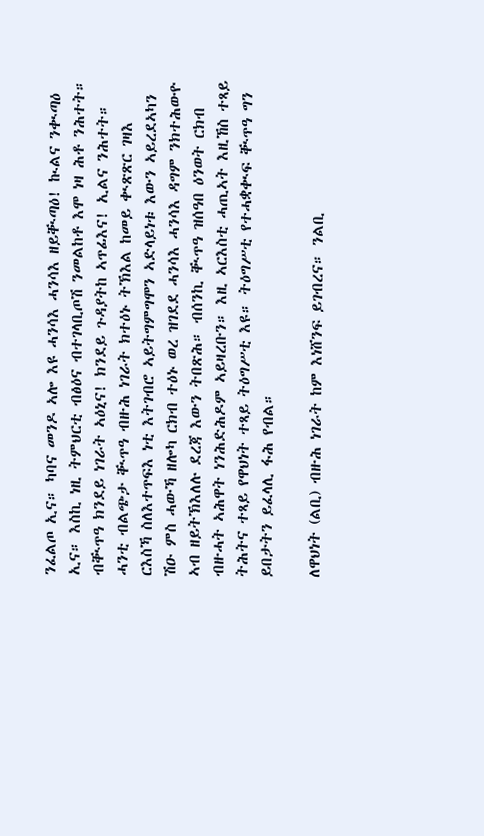ንፈልጦ ኢና። ካባና መንዶ ኣሎ እዩ ሓንሳእ ሓንሳእ ዘይቚጣዕ! ኲልና ንቊጣዕ ኢና። እስኪ ነዚ ትምህርቲ ብፅዕና ብተገላቢጦሽ ንመልከቶ እሞ ነዛ ሕቶ ንሕተት። ብቚጥዓ ክንደይ ነገራት ኣዕኒና! ክንደይ ጉዳያትከ ኣጥፊእና! ኢልና ንሕተት። ሓንቲ ብልጭታ ቚጥዓ ብዙሕ ነገራት ክተዕኑ ትኽእል ከመይ ቊጽጽር ገዛእ ርእስኻ ስለእተጥፍእ ነቲ እትገብሮ ኣይትግምግሞን ኣድላይነቱ እውን ኣይረደኣካን ሽዑ ምስ ሓውኻ ዘሎካ ርክብ ተዕኑ ወረ ዝገደደ ሓንሳእ ሓንሳእ ዳግም ንክተሕውዮ ኣብ ዘይትኽእለሉ ደረጃ እውን ትበጽሕ። ብሰንኪ ቚጥዓ ዝሰዓበ ዕንወት ርክብ ብዙሓት ኣሕዋት ነንሕድሕዶም ኣይዛረቡን። እዚ ኣርእስቲ ሓጢኣት እዚኸስ ተጻይ ትሕትና ተጻይ የዋህነት ተጻይ ትዕግሥቲ እዩ። ትዕግሥቲ የተሓቋቊፍ ቚጥዓ ግን ይበታትን ይፈላሊ ፋሕ የብል።

ለዋህነት (ልቢ) ብዙሕ ነገራት ከም እነሸንፍ ይገብረና። ንልቢ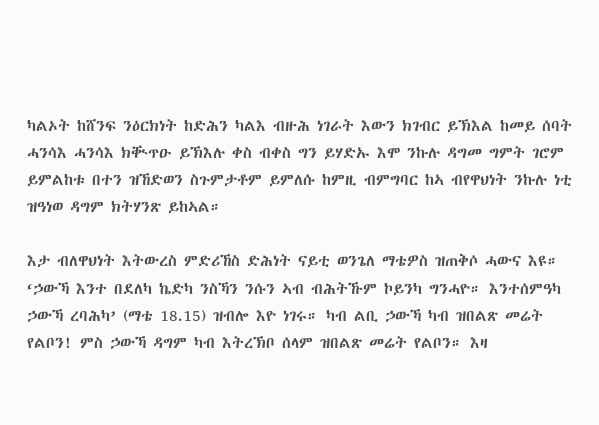ካልኦት ከሸንፍ ንዕርክነት ከድሕን ካልእ ብዙሕ ነገራት እውን ክገብር ይኽእል ከመይ ሰባት ሓንሳእ ሓንሳእ ክቚጥዑ ይኽእሉ ቀስ ብቀስ ግን ይሃድኡ እሞ ንኩሉ ዳግመ ግምት ገሮም ይምልከቱ በተን ዝኸድወን ስጉምታቶም ይምለሱ ከምዚ ብምግባር ከኣ ብየዋህነት ንኩሉ ነቲ ዝዓነወ ዳግም ክትሃንጽ ይከኣል።

እታ ብለዋህነት እትውረስ ምድሪኸስ ድሕነት ናይቲ ወንጌለ ማቴዎስ ዝጠቅሶ ሓውና እዩ። ‘ኃውኻ እንተ በደለካ ኬድካ ንስኻን ንሱን ኣብ ብሕትኹም ኮይንካ ግንሓዮ። እንተሰምዓካ ኃውኻ ረባሕካ’ (ማቴ 18.15) ዝብሎ እዮ ነገሩ። ካብ ልቢ ኃውኻ ካብ ዝበልጽ መሬት የልቦን! ምስ ኃውኻ ዳግም ካብ እትረኽቦ ሰላም ዝበልጽ መሬት የልቦን። እዛ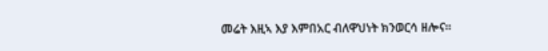መሬት እዚኣ እያ እምበአር ብለዋህነት ክንወርሳ ዘሎና።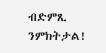ብድምጺ ንምክትታል!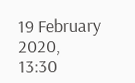19 February 2020, 13:30